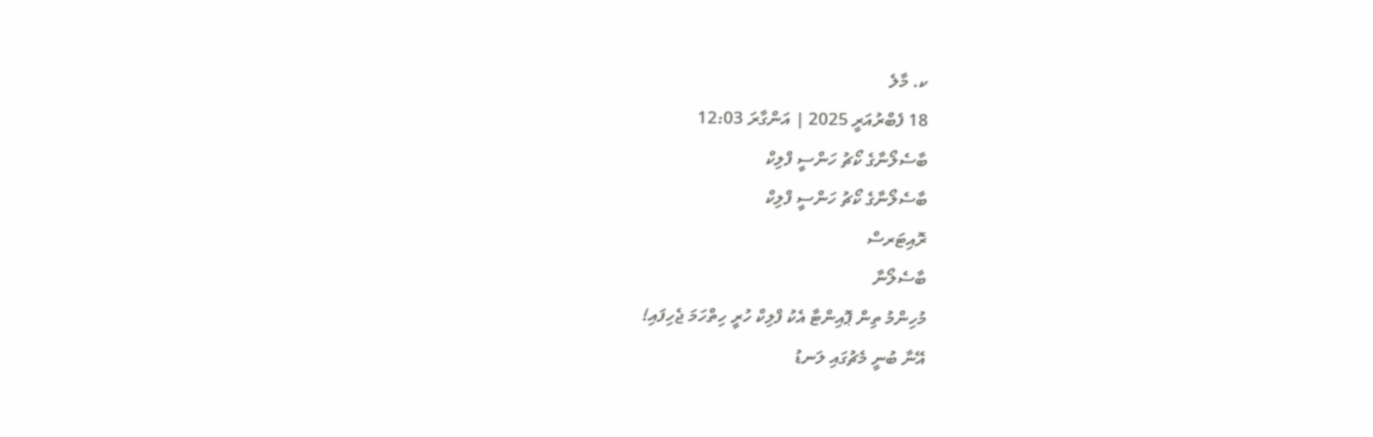ކ. މާލެ
18 ފެބްރުއަރީ 2025 | އަންގާރަ 12:03
ބާސެލޯނާގެ ކޯޗު ހަންސީ ފްލިކް
ބާސެލޯނާގެ ކޯޗު ހަންސީ ފްލިކް
ރޮއިޓަރސް
ބާސެލޯނާ
މުހިންމު ތިން ޕޮއިންޓާ އެކު ފްލިކް ހުރީ ހިތްހަމަ ޖެހިފައި!
އޭނާ ބުނީ މެޗުގައި ލަނޑު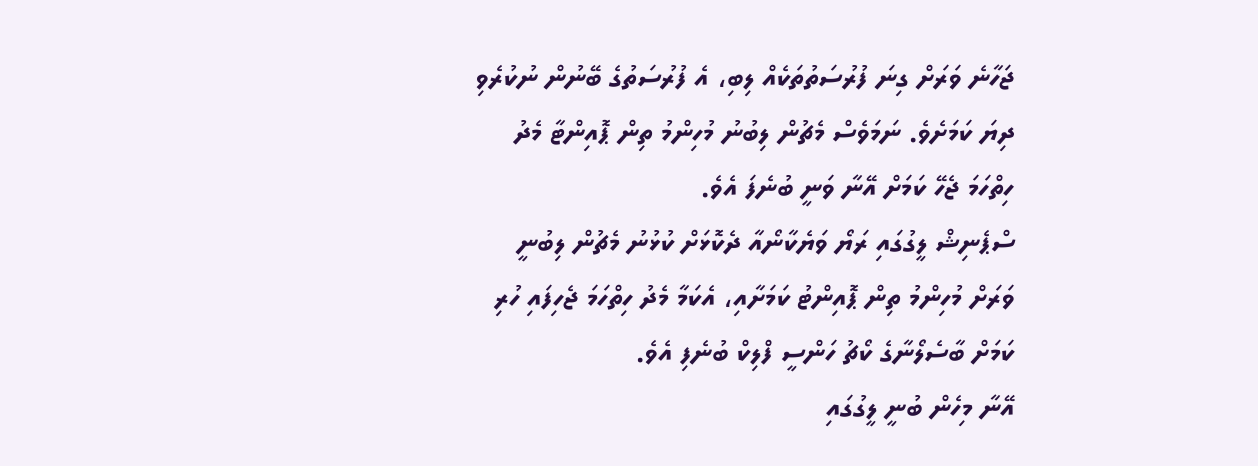ޖަހާނެ ވަރަށް ގިނަ ފުރުސަތުތަކެއް ލިބި، އެ ފުރުސަތުގެ ބޭނުން ނުކުރެވި ދިޔަ ކަމަށެވެ. ނަމަވެސް މެޗުން ލިބުނު މުހިންމު ތިން ޕޮއިންޓާ މެދު ހިތްހަމަ ޖެހޭ ކަމަށް އޭނާ ވަނީ ބުނެފަ އެވެ.
ސްޕެނިޝް ލީގުގައި ރަޔޯ ވަޔެކާނޯއާ ދެކޮޅަށް ކުޅުނު މެޗުން ލިބުނީ ވަރަށް މުހިންމު ތިން ޕޮއިންޓު ކަމަށާއި، އެކަމާ މެދު ހިތްހަމަ ޖެހިފައި ހުރި ކަމަށް ބާސެލޯނާގެ ކޯޗު ހަންސީ ފްލިކް ބުނެފި އެވެ.
އޭނާ މިހެން ބުނީ ލީގުގައި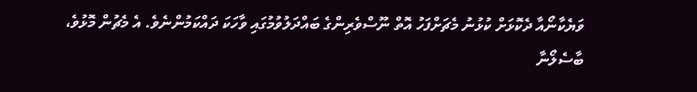ވަޔެކާނޯއާ ދެކޮޅަށް ކުޅުނު މެޗަށްފަހު އޮތް ނޫސްވެރިންގެ ބައްދަލުވުމުގައި ވާހަކަ ދައްކަމުންނެވެ. އެ މެޗުން މޮޅުވެ، ބާސެލޯނާ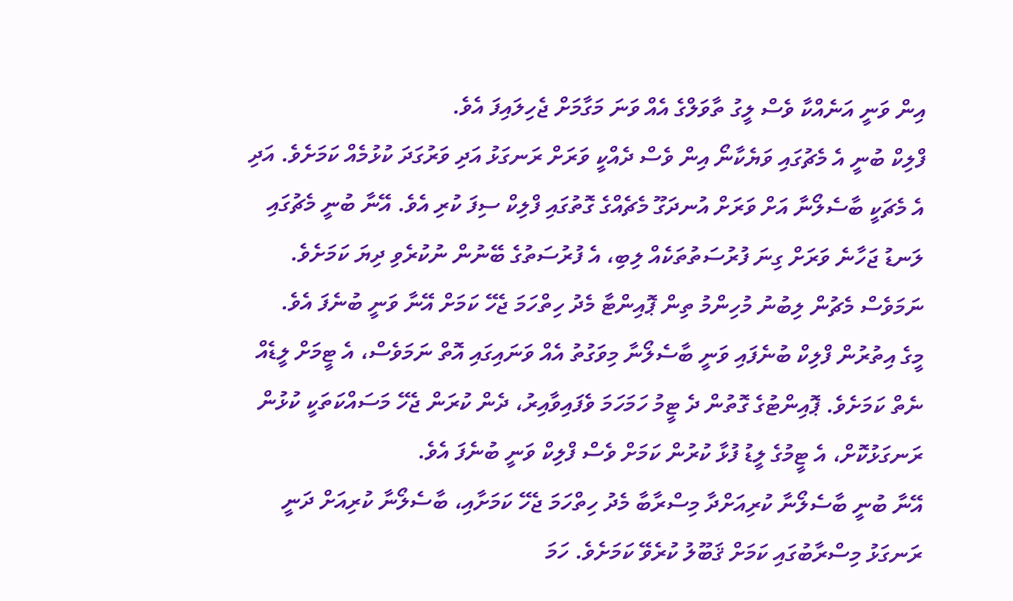އިން ވަނީ އަނެއްކާ ވެސް ލީގު ތާވަލްގެ އެއް ވަނަ މަގާމަށް ޖެހިލައިފަ އެވެ.
ފްލިކް ބުނީ އެ މެޗުގައި ވަޔެކާނޯ އިން ވެސް ދެއްކީ ވަރަށް ރަނގަޅު އަދި ވަރުގަދަ ކުޅުމެއް ކަމަށެވެ. އަދި އެ މެޗަކީ ބާސެލޯނާ އަށް ވަރަށް އުނދަގޫ މެޗެއްގެ ގޮތުގައި ފްލިކް ސިފަ ކުރި އެވެ. އޭނާ ބުނީ މެޗުގައި ލަނޑު ޖަހާނެ ވަރަށް ގިނަ ފުރުސަތުތަކެއް ލިބި، އެ ފުރުސަތުގެ ބޭނުން ނުކުރެވި ދިޔަ ކަމަށެވެ. ނަމަވެސް މެޗުން ލިބުނު މުހިންމު ތިން ޕޮއިންޓާ މެދު ހިތްހަމަ ޖެހޭ ކަމަށް އޭނާ ވަނީ ބުނެފަ އެވެ.
މީގެ އިތުރުން ފްލިކް ބުނެފައި ވަނީ ބާސެލޯނާ މިވަގުތު އެއް ވަނައިގައި އޮތް ނަމަވެސް، އެ ޓީމަށް ލީޑެއް ނެތް ކަމަށެވެ. ޕޮއިންޓުގެ ގޮތުން ދެ ޓީމު ހަމަހަމަ ވެފައިވާއިރު، ދެން ކުރަން ޖެހޭ މަސައްކަތަކީ ކުޅުން ރަނގަޅުކޮށް، އެ ޓީމުގެ ލީޑު ފުޅާ ކުރުން ކަމަށް ވެސް ފްލިކް ވަނީ ބުނެފަ އެވެ.
އޭނާ ބުނީ ބާސެލޯނާ ކުރިއަށްދާ މިސްރާބާ މެދު ހިތްހަމަ ޖެހޭ ކަމަށާއި، ބާސެލޯނާ ކުރިއަށް ދަނީ ރަނގަޅު މިސްރާބުގައި ކަމަށް ޤަބޫލު ކުރެވޭ ކަމަށެވެ. ހަމަ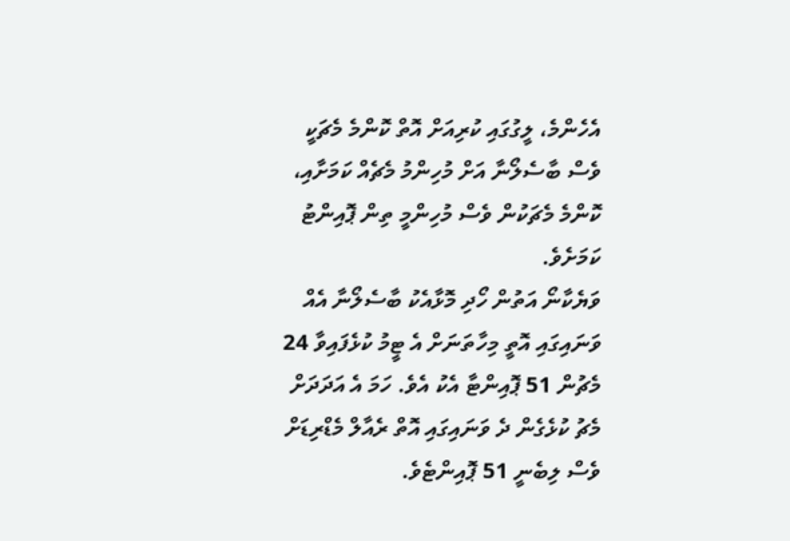އެހެންމެ، ލީގުގައި ކުރިއަށް އޮތް ކޮންމެ މެޗަކީ ވެސް ބާސެލޯނާ އަށް މުހިންމު މެޗެއް ކަމަށާއި، ކޮންމެ މެޗަކުން ވެސް މުހިންމީ ތިން ޕޮއިންޓު ކަމަށެވެ.
ވަޔެކާނޯ އަތުން ހޯދި މޮޅާއެކު ބާސެލޯނާ އެއް ވަނައިގައި އޮތީ މިހާތަނަށް އެ ޓީމު ކުޅެފައިވާ 24 މެޗުން 51 ޕޮއިންޓާ އެކު އެވެ. ހަމަ އެ އަދަދަށް މެޗު ކުޅެގެން ދެ ވަނައިގައި އޮތް ރެއާލް މެޑްރިޑަށް ވެސް ލިބެނީ 51 ޕޮއިންޓެވެ.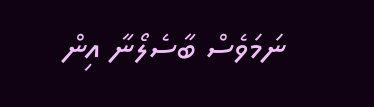ނަމަވެސް ބާސެލޯނާ އިން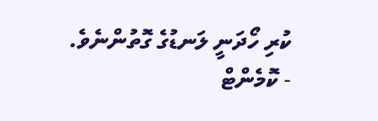ކުރި ހޯދަނީ ލަނޑުގެ ގޮތުންނެވެ.
- ކޮމެންޓް